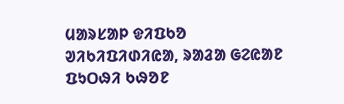ᱢᱟᱨᱥᱟᱞ ᱫᱤᱯᱠᱚ
ᱣᱤᱠᱤᱯᱤᱰᱤᱭᱟ, ᱨᱟᱲᱟ ᱜᱮᱭᱟᱱ ᱯᱩᱛᱷᱤ ᱠᱷᱚᱱ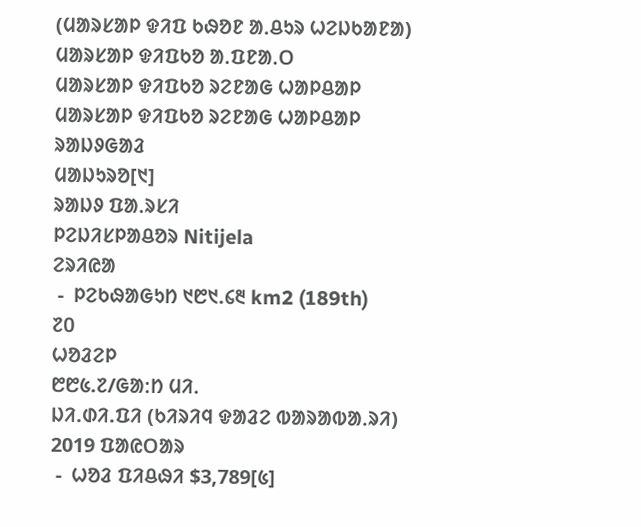(ᱢᱟᱨᱥᱟᱞ ᱫᱤᱯ ᱠᱷᱚᱱ ᱟᱹᱪᱩᱨ ᱦᱮᱡᱠᱟᱱᱟ)
ᱢᱟᱨᱥᱟᱞ ᱫᱤᱯᱠᱚ ᱟᱹᱯᱱᱟᱹᱛ
ᱢᱟᱨᱥᱟᱞ ᱫᱤᱯᱠᱚ ᱨᱮᱱᱟᱜ ᱦᱟᱞᱪᱟᱞ
ᱢᱟᱨᱥᱟᱞ ᱫᱤᱯᱠᱚ ᱨᱮᱱᱟᱜ ᱦᱟᱞᱪᱟᱞ
ᱨᱟᱡᱽᱜᱟᱲ
ᱢᱟᱡᱩᱨᱚ[᱑]
ᱨᱟᱡᱽ ᱯᱟᱹᱨᱥᱤ
ᱞᱮᱡᱤᱥᱞᱟᱪᱚᱨ Nitijela
ᱮᱨᱤᱭᱟ
 -  ᱞᱮᱠᱷᱟᱜᱩᱴ ᱑᱘᱑.᱔᱓ km2 (189th)
᱗᱐
ᱦᱚᱲᱮᱞ
᱘᱘᱕.᱗/ᱜᱟᱺᱴ ᱢᱤᱹ
ᱡᱤ.ᱰᱤ.ᱯᱤ (ᱠᱤᱨᱤᱧ ᱫᱟᱲᱮ ᱵᱟᱨᱟᱵᱟᱹᱨᱤ) 2019 ᱯᱟᱭᱛᱟᱨ
 -  ᱦᱚᱲ ᱯᱤᱪᱷᱤ $3,789[᱕]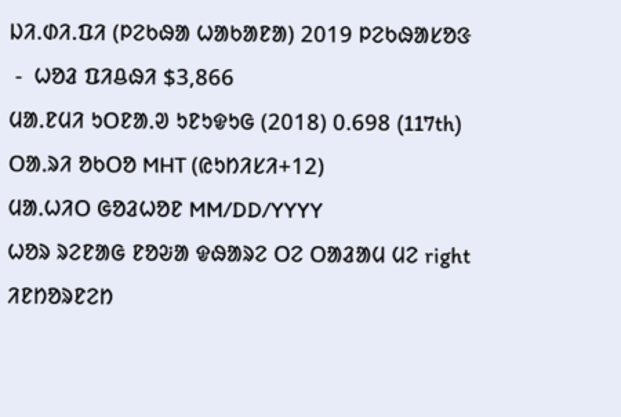ᱡᱤ.ᱰᱤ.ᱯᱤ (ᱞᱮᱠᱷᱟ ᱦᱟᱠᱟᱱᱟ) 2019 ᱞᱮᱠᱷᱟᱥᱚᱝ
 -  ᱦᱚᱲ ᱯᱤᱪᱷᱤ $3,866
ᱢᱟᱹᱱᱢᱤ ᱩᱛᱱᱟᱹᱣ ᱩᱱᱩᱫᱩᱜ (2018) 0.698 (117th)
ᱛᱟᱹᱨᱤ ᱚᱠᱛᱚ MHT (ᱭᱩᱴᱤᱥᱤ+12)
ᱢᱟᱹᱦᱤᱛ ᱜᱚᱲᱦᱚᱱ MM/DD/YYYY
ᱦᱚᱨ ᱨᱮᱱᱟᱜ ᱱᱚᱶᱟ ᱫᱷᱟᱨᱮ ᱛᱮ ᱛᱟᱲᱟᱢ ᱢᱮ right
ᱤᱱᱴᱚᱨᱱᱮᱴ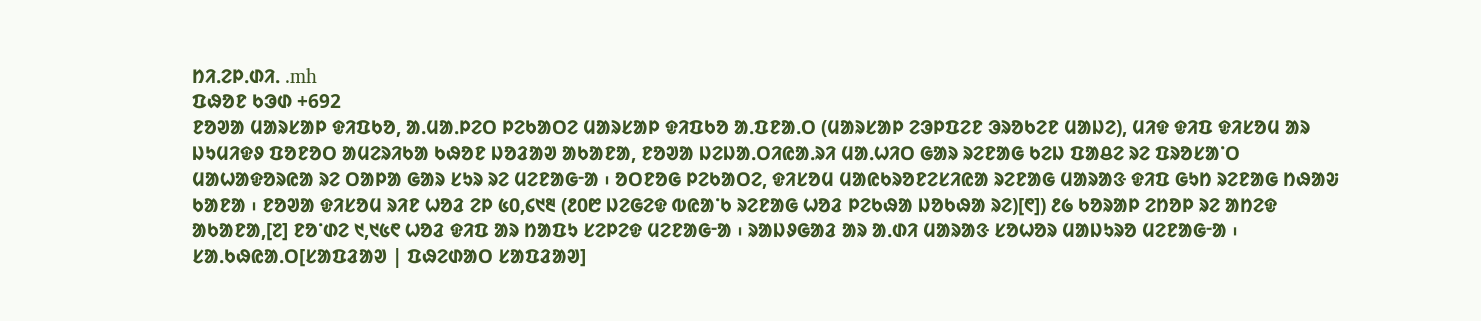ᱴᱤᱹᱮᱞᱹᱰᱤᱹ .mh
ᱯᱷᱚᱱ ᱠᱳᱰ +692
ᱱᱚᱣᱟ ᱢᱟᱨᱥᱟᱞ ᱫᱤᱯᱠᱚ, ᱟᱹᱢᱟᱹᱞᱮᱛ ᱞᱮᱠᱟᱛᱮ ᱢᱟᱨᱥᱟᱞ ᱫᱤᱯᱠᱚ ᱟᱹᱯᱱᱟᱹᱛ (ᱢᱟᱨᱥᱟᱞ ᱮᱳᱞᱯᱮᱱ ᱳᱨᱚᱠᱮᱱ ᱢᱟᱡᱮ), ᱢᱤᱫ ᱫᱤᱯ ᱫᱤᱥᱚᱢ ᱟᱨ ᱡᱩᱢᱤᱫᱽ ᱯᱚᱱᱚᱛ ᱟᱢᱮᱨᱤᱠᱟ ᱠᱷᱚᱱ ᱡᱚᱲᱟᱣ ᱟᱠᱟᱱᱟ, ᱱᱚᱣᱟ ᱡᱮᱡᱟᱹᱛᱤᱭᱟᱹᱨᱤ ᱢᱟᱹᱦᱤᱛ ᱜᱟᱨ ᱨᱮᱱᱟᱜ ᱠᱮᱡ ᱯᱟᱪᱮ ᱨᱮ ᱯᱨᱚᱥᱟᱸᱛ ᱢᱟᱦᱟᱫᱚᱨᱭᱟ ᱨᱮ ᱛᱟᱞᱟ ᱜᱟᱨ ᱥᱩᱨ ᱨᱮ ᱢᱮᱱᱟᱜᱼᱟ ᱾ ᱚᱛᱱᱚᱜ ᱞᱮᱠᱟᱛᱮ, ᱫᱤᱥᱚᱢ ᱢᱟᱭᱠᱨᱚᱱᱮᱥᱤᱭᱟ ᱨᱮᱱᱟᱜ ᱢᱟᱨᱟᱝ ᱫᱤᱯ ᱜᱩᱴ ᱨᱮᱱᱟᱜ ᱴᱷᱟᱶ ᱠᱟᱱᱟ ᱾ ᱱᱚᱣᱟ ᱫᱤᱥᱚᱢ ᱨᱤᱱ ᱦᱚᱲ ᱮᱞ ᱕᱐,᱔᱑᱓ (᱒᱐᱘ ᱡᱮᱜᱮᱫ ᱵᱭᱟᱸᱠ ᱨᱮᱱᱟᱜ ᱦᱚᱲ ᱞᱮᱠᱷᱟ ᱡᱚᱠᱷᱟ ᱨᱮ)[᱖]) ᱒᱙ ᱠᱚᱨᱟᱞ ᱮᱴᱚᱞ ᱨᱮ ᱟᱴᱮᱫ ᱟᱠᱟᱱᱟ,[᱗] ᱱᱚᱸᱰᱮ ᱑,᱑᱕᱖ ᱦᱚᱲ ᱫᱤᱯ ᱟᱨ ᱴᱟᱯᱩ ᱥᱮᱞᱮᱫ ᱢᱮᱱᱟᱜᱼᱟ ᱾ ᱨᱟᱡᱽᱜᱟᱲ ᱟᱨ ᱟᱹᱰᱤ ᱢᱟᱨᱟᱝ ᱥᱚᱦᱚᱨ ᱢᱟᱡᱩᱨᱚ ᱢᱮᱱᱟᱜᱼᱟ ᱾
ᱥᱟᱹᱠᱷᱭᱟᱹᱛ[ᱥᱟᱯᱲᱟᱣ | ᱯᱷᱮᱰᱟᱛ ᱥᱟᱯᱲᱟᱣ]